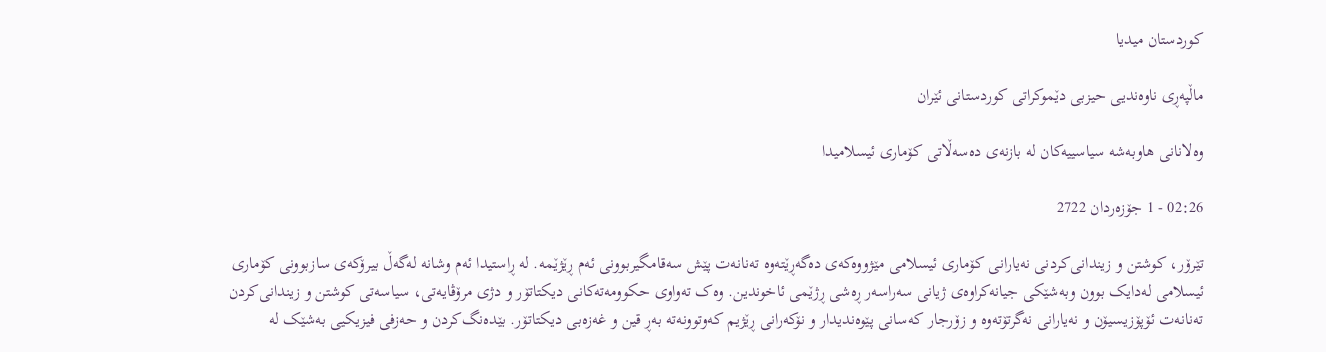کوردستان میدیا

ماڵپەڕی ناوەندیی حیزبی دێموکراتی کوردستانی ئێران

وەلانانی هاوبەشە سیاسییەکان لە بازنەی دەسەڵاتی کۆماری ئیسلامیدا

02:26 - 1 جۆزەردان 2722

تێرۆر، کوشتن و زیندانی‌کردنی نەیارانی کۆماری ئیسلامی مێژووەکەی دەگەڕێتەوە تەنانەت پێش سەقامگیربوونی ئەم ڕێژێمه. لە ڕاستیدا ئەم وشانە لەگەڵ بیرۆکەی سازبوونی کۆماری ئیسلامی لەدایک بوون وبەشێکی جیانەکراوەی ژیانی سەراسەر ڕەشی ڕژێمی ئاخوندین. وەک تەواوی حکوومەتەکانی دیکتاتۆر و دژی مرۆڤایەتی، سیاسەتی کوشتن و زیندانی‌کردن تەنانەت ئۆپۆزیسیۆن و نەیارانی نەگرتۆتەوە و زۆرجار کەسانی پێوەندیدار و نۆکەرانی ڕێژیم کەوتوونەتە بەڕ قین و غەزەبی دیکتاتۆر. بێدەنگ‌کردن و حەزفی فیزیکیی بەشێک لە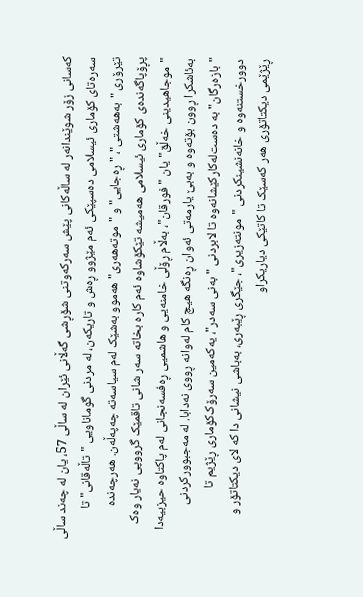کەسانی زۆر شوێندانەر لە ساڵەکانی پێش سەرکەوتنی شۆڕشی گەڵانی ئێران لە ساڵی 57، یان لە چەند ساڵی سەرەتای کۆماری ئیسلامی دەسپێکی ئەم مێژوو ڕەش و تاریکەن، لە مردنی گوماناویی "تاڵەقانی" تا تێرۆری "بەهەشتی"، "ڕەجایی" و "موتەهەری" هەموو بەشێک لەم سیاسەتە چەپەڵەن. هەرچەندە پڕۆپاگەندەی کۆماری ئیسلامی هەمیشە تێکۆشاوە ئەم کارە بخاتە سەر شانی تاقمێک گرووپی نەیار وەک "موجاهیدینی خەڵق" یان "فورقان"، بەڵام ڕۆڵی خامنەیی و هاشمیی ڕەفسەنجانی لەم پاکتاوە حیزبیەدا بەئاشکرا ڕوون بۆتەوە و بەبێ یارمەتی ئەوان ڕەنگە هیچ کام لەوانە ڕووی نەدابا. لە مەجبوورکردنی "بازەرگان" بە دەست‌لەکارکێشانەوە تا لابردنی "بەنی سەدر"، یەکەمین سەرۆک‌کۆماری ڕێژیم تا دوورخستنەوە و خانەنشینکردنی "مونتەزیری"، جێگری ڕێبەری، بەباشی نیشانی دا کە لای دیکتاتۆر و ڕێژێمی دیکتاتۆری هەر کەسێک تا کاتێکی دیاریکراو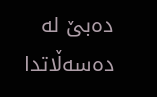دەبێ لە دەسەڵاتدا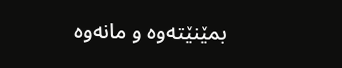بمێنێتەوە و مانەوە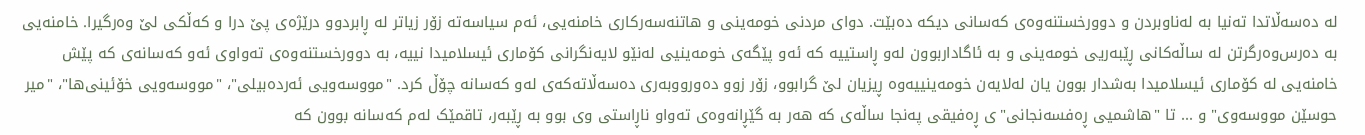لە دەسەڵاتدا تەنیا بە لەناوبردن و دوورخستنەوەی کەسانی دیکە دەبێت. دوای مردنی خومەینی و هاتنەسەرکاری خامنەیی، ئەم سیاسەتە زۆر زیاتر لە ڕابردوو درێژەی پێ درا و کەڵکی لێ وەرگیرا. خامنەیی بە دەرس‌وەرگرتن لە ساڵەکانی ڕێبەریی خومەینی و بە ئاگاداربوون لەو ڕاستییە کە ئەو پێگەی خومەینیی لەنێو لایەنگرانی کۆماری ئیسلامیدا نییە، بە دوورخستنەوەی تەواوی ئەو کەسانەی کە پێش خامنەیی لە کۆماری ئیسلامیدا بەشدار بوون یان لەلایەن خومەینییەوە ڕیزیان لێ گرابوو، زۆر زوو دەورووبەری دەسەڵاتەکەی لەو کەسانە چۆڵ کرد. "مووسەویی ئەردەبیلی"، "مووسەویی خۆئینی‌ها"، "میر حوسێن مووسەوی" و ... تا "هاشمیی ڕەفسەنجانی"ی ڕەفیقی پەنجا ساڵەی کە هەر بە گێڕانەوەی تەواو ناڕاستی وی بوو بە ڕێبەر، تاقمێک لەم کەسانە بوون کە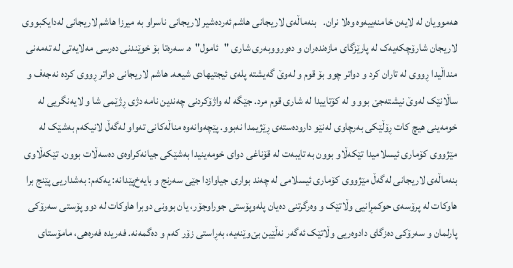هەموویان لە لایەن خامنەییەوە وەلا نران.   بنەماڵەی لاریجانی هاشم ئەردەشیر لاریجانی ناسراو بە میرزا هاشم لاریجانی لەدایکبووی لاریجان شارۆچکەیەک لە پارێزگای مازەندەران و دەورووبەری شاری "ئامول"ە. سەرەتا بۆ خوێندنی دەرسی مەلایەتی لە تەمەنی منداڵیدا ڕووی لە تاران کرد و دواتر چوو بۆ قوم و لەوێ گەیشتە پلەی ئیجتیهادی شیعە. هاشم لاریجانی دواتر ڕووی کردە نەجەف و ساڵانێک لەوێ نیشتەجێ بوو و لە کۆتاییدا لە شاری قوم مرد. جێگە لە واژۆکردنی چەندین نامە دژی ڕژێمی شا و لایەنگریی لە خومەینی هیچ کات ڕۆڵێکی بەرچاوی لەنێو دارودەستەی ڕێژیمدا نەبوو. پێچەوانەوە مناڵەکانی تەواو لەگەڵ لانیکەم بەشێک لە مێژووی کۆماری ئیسلامیدا تێکەڵاو بوون بە تایبەت لە قۆناغی دوای خومەینیدا بەشێکی جیانەکراوەی دەسەڵات بوون. تێکەڵاوی بنەماڵەی لاریجانی لەگەڵ مێژووی کۆماری ئیسلامی لە چەند بواری جیاوازدا جێی سەرنج و بایەخ‌پێدانە: یەکەم: بەشداریی پێنج برا هاوکات لە پرۆسەی حوکمڕانیی وڵاتێک و وەرگرتنی دەیان پلەوپۆستی جوراوجۆر، یان بوونی دوبرا هاوکات لە دوو پۆستی سەرۆکی پارلمان و سەرۆکی دەزگای دادوەریی وڵاتێک ئەگەر نەڵێین بێ‌وێنەیە، بەڕاستی زۆر کەم و دەگمەنە. فەریدە فەرەهی، مامۆستای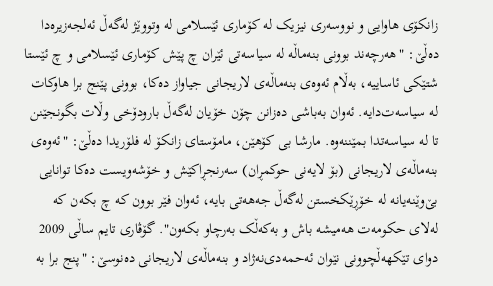زانکۆی هاوایی و نووسەری نیزیک لە کۆماری ئێسلامی لە وتووێژ لەگەڵ ئەلجەزیرەدا دەڵێ: "هەرچەند بوونی بنەماڵە لە سیاسەتی ئێران چ پێش کۆماری ئێسلامی و چ ئێستا شتێکی ئاساییە، بەڵام ئەوەی بنەماڵەی لاریجانی جیاواز دەکا، بوونی پێنج برا هاوکات لە سیاسەت‌دایە. ئەوان بەباشی دەزانن چۆن خۆیان لەگەڵ بارودۆخی وڵات بگونجێنن تا لە سیاسەتدا بمێننەوە. مارشا بی کۆهێن، مامۆستای زانکۆ لە فلۆریدا دەڵێ: "ئەوەی بنەماڵەی لاریجانی (بۆ لایەنی حوکمڕان) سەرنجڕاکێش و خۆشەویست دەکا توانایی بێ‌وێنەیانە لە خۆڕێکخستن لەگەڵ جەهەتی بایە، ئەوان فێر بوون کە چ بکەن کە لەلای حکومەت هەمیشە باش و بەکەڵک بەرچاو بکەون". گۆڤاری تایم ساڵی 2009 دوای تێکهەڵچوونی نێوان ئەحمەدی‌نەژاد و بنەماڵەی لاریجانی دەنوسێ: "پنج برا بە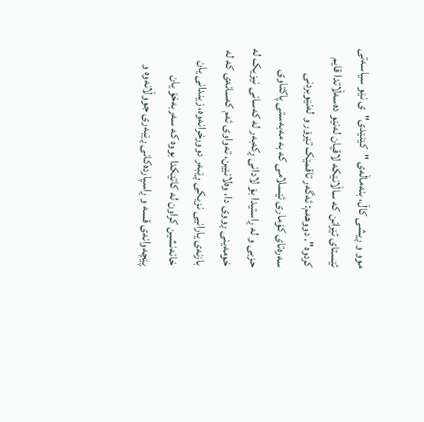موو و ڕیشی کاڵ، بنەماڵەی "کێنێدی"ی نێو سیاسەتی ئێستای ئێرانن کە ساڵانێکە لاقیان لەنێو دەسەڵاتدا قایم کردوە". دووهەم: ئەگەر تاقمێک تێرۆر و لەنێوبردنی سەرەتای کۆماری ئێسلامی کە بە مەبەستی پاکتاوی حزبی و لە ڕاستیدا بۆ لادانی ڕکەبەر لە کەسانی نیزیک لە خومەینی ڕووی دا، وەلانێین، تەواوی ئەم کەسانەی کە لە بازنەی یارانیی نزیکی ڕێبەر دوورخرانەوە، زیندانی یان خانەنشین کراون لە کاتێکدا بووه کە سەربەخۆ یان پێچەوانەی قسە و ڕاسپاردەکانی ڕێبەری جووڵانەوە و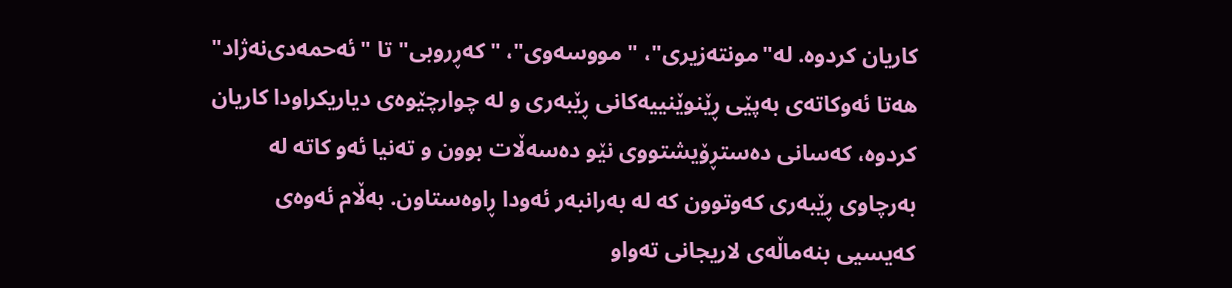کاریان کردوە. لە"مونتەزیری"، "مووسەوی"، "کەڕروبی" تا "ئەحمەدی‌نەژاد" هەتا ئەوکاتەی بەپێی ڕێنوێنییەکانی ڕێبەری و لە چوارچێوەی دیاریکراودا کاریان کردوە، کەسانی دەستڕۆیشتووی نێو دەسەڵات بوون و تەنیا ئەو کاتە لە بەرچاوی ڕێبەری کەوتوون کە لە بەرانبەر ئەودا ڕاوەستاون. بەڵام ئەوەی کەیسیی بنەماڵەی لاریجانی تەواو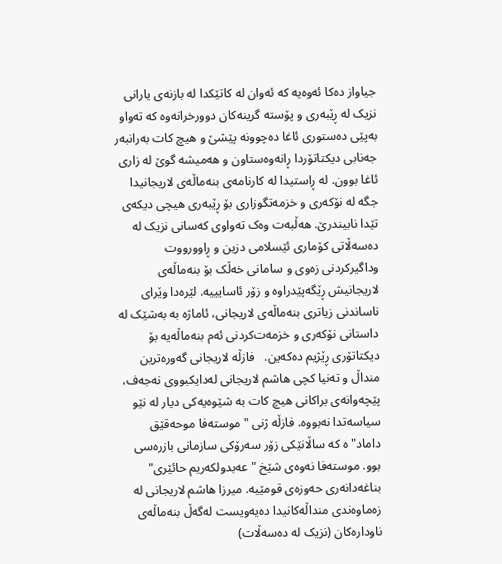جیاواز دەکا ئەوەیە کە ئەوان لە کاتێکدا لە بازنەی یارانی نزیک لە ڕێبەری و پۆستە گرینەکان دوورخرانەوە کە تەواو بەپێی دەستوری ئاغا دەچوونە پێشێ و هیچ کات بەرانبەر جەنابی دیکتاتۆردا ڕانەوەستاون و هەمیشە گوێ لە زاری ئاغا بوون. لە ڕاستیدا لە کارنامەی بنەماڵەی لاریجانیدا جگە لە نۆکەری و خزمەتگوزاری بۆ ڕێبەری هیچی دیکەی تێدا نابیندرێ. هەڵبەت وەک تەواوی کەسانی نزیک لە دەسەڵاتی کۆماری ئێسلامی دزین و ڕاوورووت وداگیرکردنی زەوی و سامانی خەڵک بۆ بنەماڵەی لاریجانیش ڕێگەپێدراوە و زۆر ئاسایییە. لێرەدا وێرای ناساندنی زیاتری بنەماڵەی لاریجانی، ئاماژە بە بەشێک لە داستانی نۆکەری و خزمەت‌کردنی ئەم بنەماڵەیە بۆ دیکتاتۆری ڕێژیم دەکەین.   فازڵە لاریجانی گەورەترین منداڵ و تەنیا کچی هاشم لاریجانی لەدایکبووی نەجەف، پێچەوانەی براکانی هیچ کات بە شێوەیەکی دیار لە نێو سیاسەتدا نەبووە. فازڵە ژنی "موستەفا موحەقێق داماد"ە کە ساڵانێکی زۆر سەرۆکی سازمانی بازرەسی بوو. موستەفا نەوەی شێخ "عەبدولکەریم حائێری" بناغەدانەری حەوزەی قومێیە. میرزا هاشم لاریجانی لە زەماوەندی منداڵەکانیدا دەیەویست لەگەڵ بنەماڵەی ناودارەکان (نزیک لە دەسەڵات)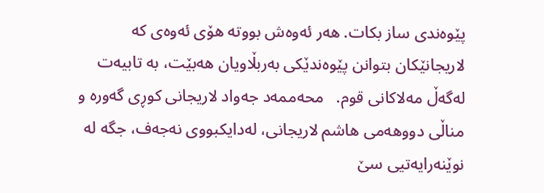پێوەندی ساز بکات. هەر ئەوەش بووتە هۆی ئەوەی کە لاریجانێکان بتوانن پێوەندێکی بەربڵاویان هەبێت، بە تابیەت لەگەڵ مەلاکانی قوم.   محەممەد جەواد لاریجانی کوڕی گەورە و مناڵی دووهەمی هاشم لاریجانی، لەدایکبووی نەجەف، جگە لە نوێنەرایەتیی سێ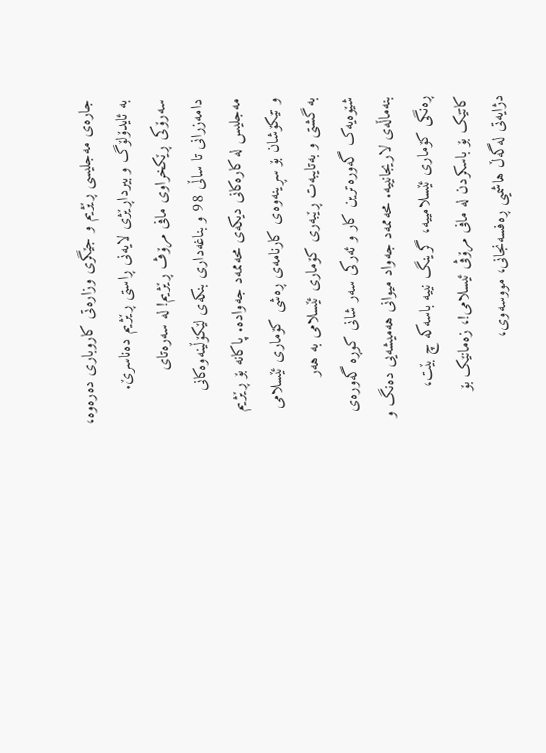جارەی مەجلیسی ڕێژیم و جێگری وزارەتی کاروباری دەرەوە، بە ئایدۆلۆگ و بیرداڕێژی لایەنی ڕاستی ڕێژیم دەناسرێ. سەرۆکی ڕێکخراوی مافی مرۆڤ ڕێژیم! لە سەرەتای دامەزرانی تا ساڵی 98 و بناغەداری بنکەی لێکۆڵینەوەکانی مەجلیس لە کارەکانی دیکەی محەممەد جەوادە. پاکانە بۆ ڕێژیم و تێکۆشان بۆ سڕینەوەی کارنامەی ڕەشی کۆماری ئێسلامی بە گشتی و بەتایبەت ڕێبەری کۆماری ئێسلامی بە هەر شێوەیەک گەورەترین کار و ئەرکی سەر شانی کوڕە گەورەی بنەماڵەی لاریجانییە. محەممەد جەواد میوانی هەمیشەیی دەنگ و ڕەنگی کۆماری ئێسلامییە، گرینگ نییە باسەکە چ بێت، کاتێک بۆ باسکردن لە مافی مرۆڤی ئیسلامی!، زەمانێک بۆ دژایەتی لەگەڵ هاشمیی ڕەفسەنجانی، مووسەوی،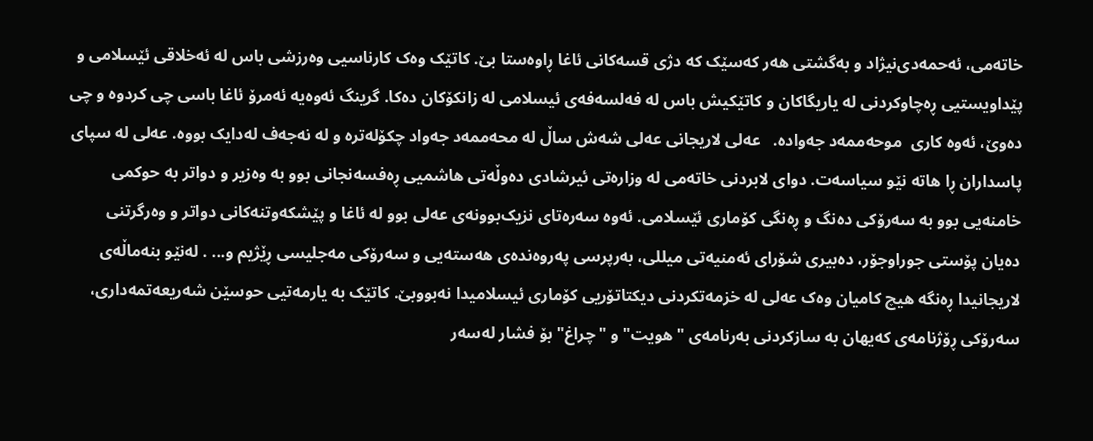خاتەمی، ئەحمەدی‌نیژاد و بەگشتی هەر کەسێک کە دژی قسەکانی ئاغا ڕاوەستا بێ. کاتێک وەک کارناسیی وەرزشی باس لە ئەخلاقی ئێسلامی و پێداویستیی ڕەچاوکردنی لە یاریگاکان و کاتێکیش باس لە فەلسەفەی ئیسلامی لە زانکۆکان دەکا. گرینگ ئەوەیە ئەمرۆ ئاغا باسی چی کردوە و چی دەوێ، ئەوە کاری  موحەممەد جەوادە.   عەلی لاریجانی عەلی شەش ساڵ لە محەممەد جەواد چکۆلەترە و لە نەجەف لەدایک بووە. عەلی لە سپای پاسداران ڕا هاتە نێو سیاسەت. دوای لابردنی خاتەمی لە وزارەتی ئیرشادی دەوڵەتی هاشمیی ڕەفسەنجانی بوو بە وەزیر و دواتر بە حوکمی خامنەیی بوو بە سەرۆکی دەنگ و ڕەنگی کۆماری ئێسلامی. ئەوە سەرەتای نزیک‌بوونەی عەلی بوو لە ئاغا و پێشکەوتنەکانی دواتر و وەرگرتنی دەیان پۆستی جوراوجۆر، دەبیری شۆرای ئەمنیەتی میللی، بەرپرسی پەروەندەی هەستەیی و سەرۆکی مەجلیسی ڕێژیم و... . لەنێو بنەماڵەی لاریجانیدا ڕەنگە هیچ کامیان وەک عەلی لە خزمەتکردنی دیکتاتۆریی کۆماری ئیسلامیدا نەبووبێ. کاتێک بە یارمەتیی حوسێن شەریعەتمەداری، سەرۆکی ڕۆژنامەی کەیهان بە سازکردنی بەرنامەی "هویت" و "چراغ" بۆ فشار لەسەر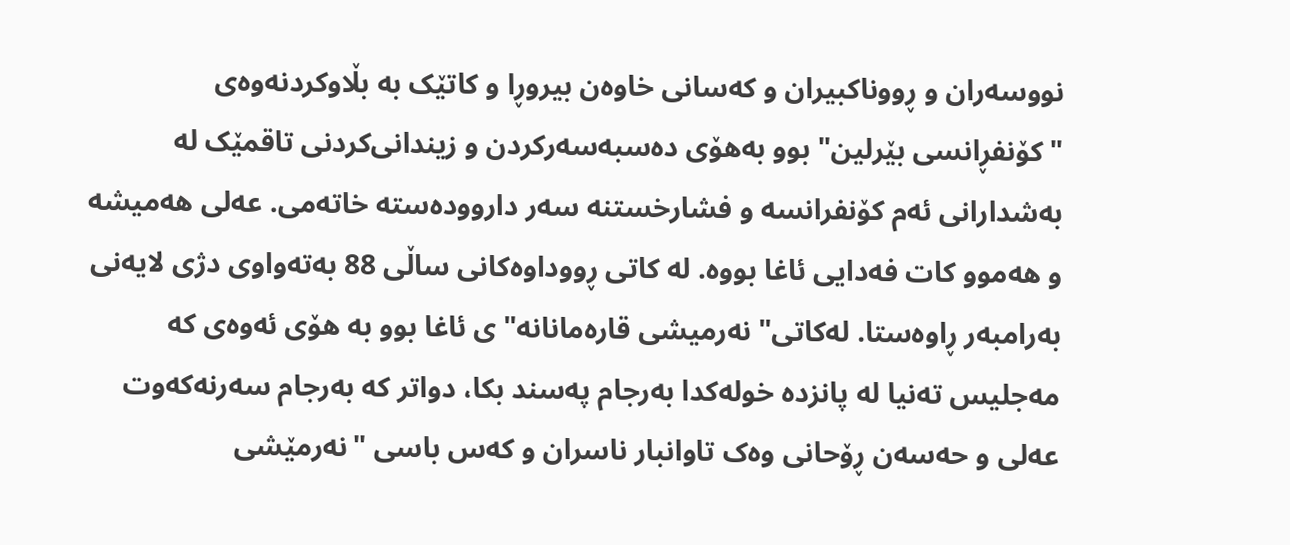نووسەران و ڕووناکبیران و کەسانی خاوەن بیروڕا و کاتێک بە بڵاوکردنەوەی "کۆنفڕانسی بێرلین" بوو بەهۆی دەسبەسەرکردن و زیندانی‌کردنی تاقمێک لە بەشدارانی ئەم کۆنفرانسە و فشارخستنە سەر داروودەستە خاتەمی. عەلی هەمیشە و هەموو کات فەدایی ئاغا بووه. لە کاتی ڕووداوەکانی ساڵی 88 بەتەواوی دژی لایەنی بەرامبەر ڕاوەستا. لەکاتی" نەرمیشی قارەمانانە"ی ئاغا بوو بە هۆی ئەوەی کە مەجلیس تەنیا لە پانزدە خولەکدا بەرجام پەسند بکا، دواتر کە بەرجام سەرنەکەوت عەلی و حەسەن ڕۆحانی وەک تاوانبار ناسران و کەس باسی "نەرمێشی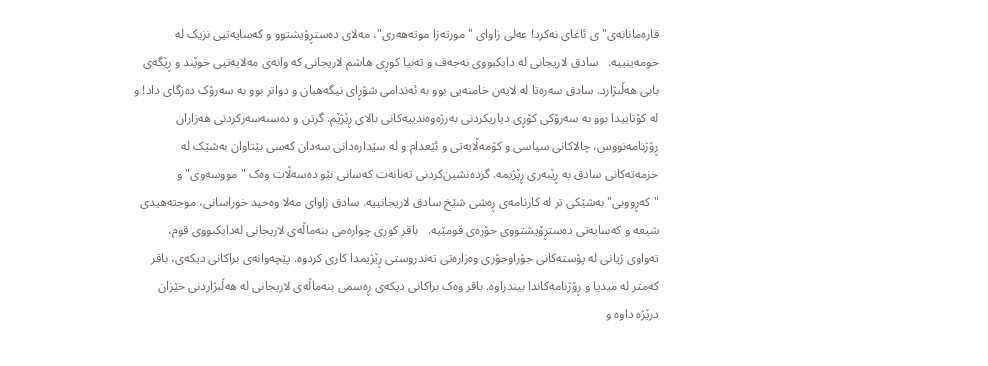قارەمانانەی"ی ئاغای نەکرد! عەلی زاوای "مورتەزا موتەهەری"، مەلای دەستڕۆیشتوو و کەسایەتیی نزیک لە خومەینییە.   سادق لاریجانی لە دایکبووی نەجەف و تەنیا کوڕی هاشم لاریجانی کە وانەی مەلایەتیی خوێند و ڕێگەی بابی هەڵبژارد. سادق سەرەتا لە لایەن خامنەیی بوو بە ئەندامی شۆڕای نیگەهبان و دواتر بوو بە سەرۆک دەزگای داد! و لە کۆتاییدا بوو بە سەرۆکی کۆڕی دیاریکردنی بەرژەوەندییەکانی بالای ڕێژێم. گرتن و دەسبەسەرکردنی هەزاران ڕۆژنامەنووس، چالاکانی سیاسی و کۆمەڵایەتی و ئێعدام و لە سێدارەدانی سەدان کەسی بێتاوان بەشێک لە خزمەتەکانی سادق بە ڕێبەری ڕێژیمە. گردەنشین‌کردنی تەنانەت کەسانی نێو دەسەڵات وەک "مووسەوی" و "کەڕووبی" بەشێکی تر لە کارنامەی ڕەشی شێخ سادق لاریجانییە. سادق زاوای مەلا وەحید خوراسانی، موجتەهیدی شیعە و کەسایەتی دەستڕۆیشتووی حۆزەی قومێیە.   باقر کوری چوارەمی بنەماڵەی لاریجانی لەدایکبووی قوم، تەواوی ژیانی لە پۆستەکانی جۆراوجۆری وەزارەتی تەندروستی ڕێژیمدا کاری کردوە. پێچەوانەی براکانی دیکەی، باقر کەمتر لە میدیا و ڕۆژنامەکاندا بیندراوە. باقر وەک براکانی دیکەی ڕەسمی بنەماڵەی لاریجانی لە هەڵبژاردنی خێزان درێژە داوە و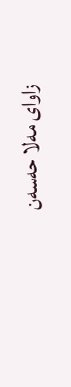زاوای مەلا حەسەن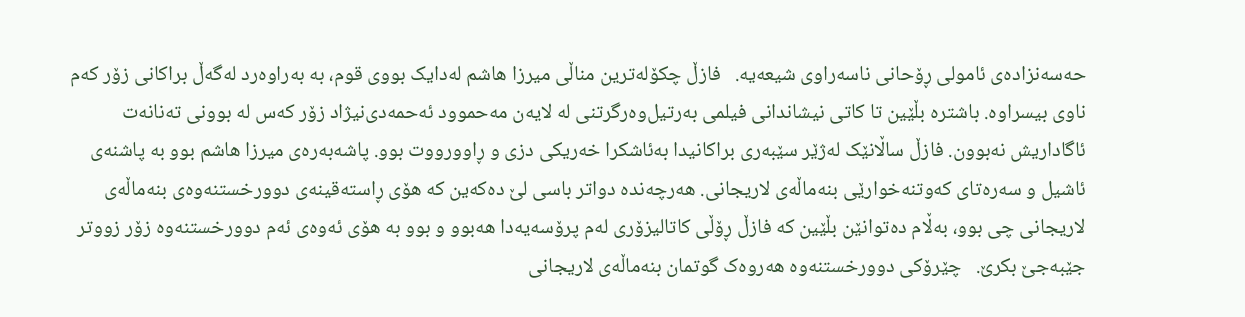حەسەنزادەی ئامولی ڕۆحانی ناسەراوی شیعەیە.   فازڵ چکۆلەترین مناڵی میرزا هاشم لەدایک بووی قوم، بە بەراوەرد لەگەڵ براکانی زۆر کەم ناوی بیسراوە. باشترە بڵێین تا کاتی نیشاندانی فیلمی بەرتیل‌وەرگرتنی لە لایەن مەحموود ئەحمەدی‌نیژاد زۆر کەس لە بوونی تەنانەت ئاگاداریش نەبوون. فازڵ ساڵانێک لەژێر سێبەری براکانیدا بەئاشکرا خەریکی دزی و ڕاوورووت بوو. پاشەبەرەی میرزا هاشم بوو بە پاشنەی ئاشیل و سەرەتای کەوتنەخوارێی بنەماڵەی لاریجانی. هەرچەندە دواتر باسی لێ دەکەین کە هۆی ڕاستەقینەی دوورخستنەوەی بنەماڵەی لاریجانی چی بوو، بەڵام دەتوانێن بڵێین کە فازڵ ڕۆڵی کاتالیزۆری لەم پرۆسەیەدا هەبوو و بوو بە هۆی ئەوەی ئەم دوورخستنەوە زۆر زووتر جێبەجێ بکرێ.   چێرۆکی دوورخستنەوە هەروەک گوتمان بنەماڵەی لاریجانی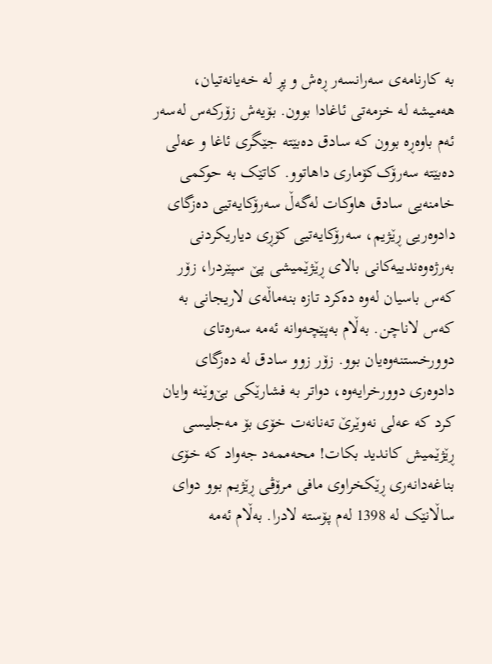بە کارنامەی سەرانسەر ڕەش و پڕ لە خەیانەتیان، هەمیشە لە خزمەتی ئاغادا بوون. بۆیەش زۆرکەس لەسەر ئەم باوەڕە بوون کە سادق دەبێتە جێگری ئاغا و عەلی دەبێتە سەرۆک‌کۆماری داهاتوو. کاتێک بە حوکمی خامنەیی سادق هاوکات لەگەڵ سەرۆکایەتیی دەزگای دادوەریی ڕێژیم، سەرۆکایەتیی کۆڕی دیاریکردنی بەرژەوەندییەکانی بالای ڕێژێمیشی پێ سپێردرا، زۆر کەس باسیان لەوە دەکرد تازە بنەماڵەی لاریجانی بە کەس لاناچن. بەڵام بەپێچەوانە ئەمە سەرەتای دوورخستنەوەیان بوو. زۆر زوو سادق لە دەزگای دادوەری دوورخرایەوە، دواتر بە فشارێکی بێ‌وێنە وایان کرد کە عەلی نەوێرێ تەنانەت خۆی بۆ مەجلیسی ڕێژێمیش کاندید بکات! محەممەد جەواد کە خۆی بناغەدانەری ڕێکخراوی مافی مرۆڤی ڕێژیم بوو دوای ساڵانێک لە 1398 لەم پۆستە لادرا. بەڵام ئەمە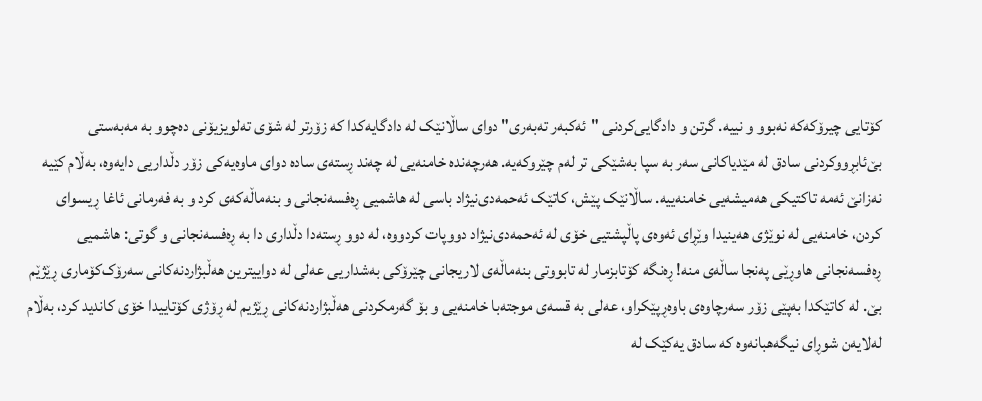کۆتایی چیرۆکەکە نەبوو و نییە. گرتن و دادگایی‌کردنی "ئەکبەر تەبەری" دوای ساڵانێک لە دادگایەکدا کە زۆرتر لە شۆی تەلویزیۆنی دەچوو بە مەبەستی بێ‌ئابڕووکردنی سادق لە مێدیاکانی سەر بە سپا بەشێکی تر لەم چێروکەیە. هەرچەندە خامنەیی لە چەند ڕستەی سادە دوای ماوەیەکی زۆر دڵداریی دایەوە، بەڵام کێیە نەزانێ ئەمە تاکتیکی هەمیشەیی خامنەییە. ساڵانێک پێش، کاتێک ئەحمەدی‌نیژاد باسی لە هاشمیی ڕەفسەنجانی و بنەماڵەکەی کرد و بە فەرمانی ئاغا ڕیسوای کردن، خامنەیی لە نوێژی هەینیدا وێڕای ئەوەی پاڵپشتیی خۆی لە ئەحمەدی‌نیژاد دووپات کردووە، لە دوو ڕستەدا دڵداری دا بە ڕەفسەنجانی و گوتی: هاشمیی ڕەفسەنجانی هاوڕێی پەنجا ساڵەی منە! ڕەنگە کۆتابزمار لە تابووتی بنەماڵەی لاریجانی چێرۆکی بەشداریی عەلی لە دواییترین هەڵبژاردنەکانی سەرۆک‌کۆماری ڕێژێم بێ. لە کاتێکدا بەپێی زۆر سەرچاوەی باوەڕپێکراو، عەلی بە قسەی موجتەبا خامنەیی و بۆ گەرمکردنی هەڵبژاردنەکانی ڕێژیم لە ڕۆژی کۆتاییدا خۆی کاندید کرد، بەڵام لەلایەن شوڕای نیگەهبانەوە کە سادق یەکێک لە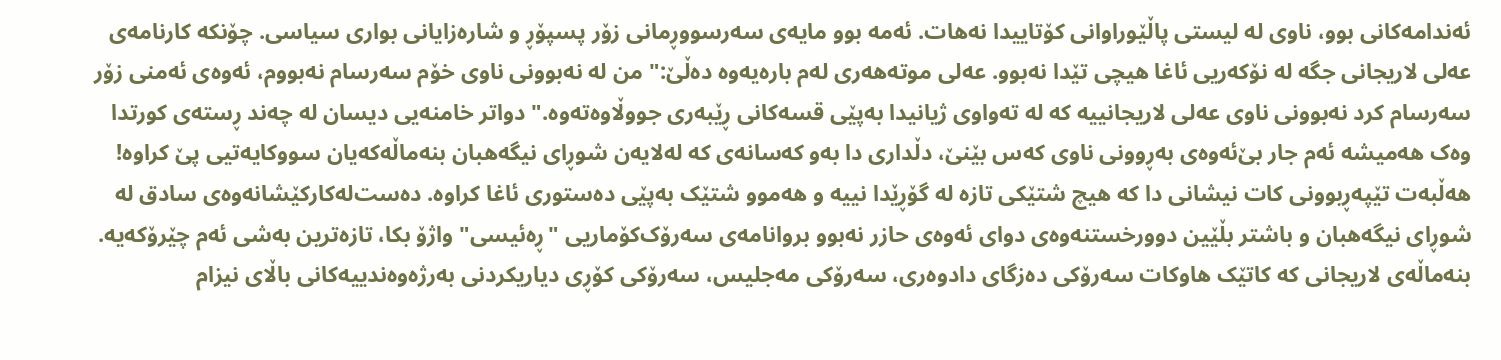ئەندامەکانی بوو، ناوی لە لیستی پاڵێوراوانی کۆتاییدا نەهات. ئەمە بوو مایەی سەرسووڕمانی زۆر پسپۆڕ و شارەزایانی بواری سیاسی. چۆنکە کارنامەی عەلی لاریجانی جگە لە نۆکەریی ئاغا هیچی تێدا نەبوو. عەلی موتەهەری لەم بارەیەوە دەڵێ:" من لە نەبوونی ناوی خۆم سەرسام نەبووم، ئەوەی ئەمنی زۆر سەرسام کرد نەبوونی ناوی عەلی لاریجانییە کە لە تەواوی ژیانیدا بەپێی قسەکانی ڕێبەری جووڵاوەتەوە." دواتر خامنەیی دیسان لە چەند ڕستەی کورتدا وەک هەمیشە ئەم جار بێ‌ئەوەی بەڕوونی ناوی کەس بێنێ، دڵداری دا بەو کەسانەی کە لەلایەن شوڕای نیگەهبان بنەماڵەکەیان سووکایەتیی پێ کراوە! هەڵبەت تێپەڕبوونی کات نیشانی دا کە هیچ شتێکی تازە لە گۆڕێدا نییە و هەموو شتێک بەپێی دەستوری ئاغا کراوە. دەست‌لەکارکێشانەوەی سادق لە شوڕای نیگەهبان و باشتر بڵێین دوورخستنەوەی دوای ئەوەی حازر نەبوو بروانامەی سەرۆک‌کۆماریی "ڕەئیسی" واژۆ بکا، تازەترین بەشی ئەم چێرۆکەیە. بنەماڵەی لاریجانی کە کاتێک هاوکات سەرۆکی دەزگای دادوەری، سەرۆکی مەجلیس، سەرۆکی کۆڕی دیاریکردنی بەرژەوەندییەکانی باڵای نیزام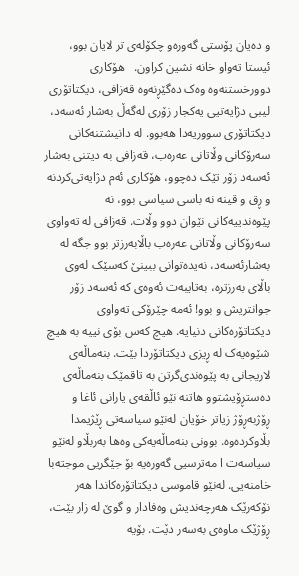و دەیان پۆستی گەورەو چکۆلەی تر لایان بوو، ئیستا تەواو خانە نشین کراون.   هۆکاری دوورخستنەوە وەک دەگێڕنەوە قەزافی، دیکتاتۆری لیبی دژایەتیی یەکجار زۆری لەگەڵ بەشار ئەسەد، دیکتاتۆری سووریەدا هەبوو. لە دانیشتنەکانی سەرۆکانی وڵاتانی عەرەب، قەزافی بە دیتنی بەشار ئەسەد زۆر تێک دەچوو، هۆکاری ئەم دژایەتی‌کردنە و ڕق و قینە نە باسی سیاسی بوو، نە پێوەندییەکانی نێوان دوو وڵات. قەزافی لە تەواوی سەرۆکانی وڵاتانی عەرەب باڵابەرزتر بوو جگە لە بەشارئەسەد، نەیدەتوانی ببینێ کەسێک لەوی باڵای بەرزترە، بەتایبەت ئەوەی کە ئەسەد زۆر جوانتریش و بوو! ئەمە چێرۆکی تەواوی دیکتاتۆرەکانی دنیایە. هیچ کەس بۆی نییە بە هیچ شێوەیەک لە ڕیزی دیکتاتۆردا بێت. بنەماڵەی لاریجانی بە پێوەندی‌گرتن بە تاقمێک بنەماڵەی دەستڕۆیشتوو هاتنه نێو ئاڵقەی یارانی ئاغا و ڕۆژبەڕۆژ زیاتر خۆیان لەنێو سیاسەتی ڕێژیمدا بڵاوکردەوە. بوونی بنەماڵەیەکی وەها بەربڵاو لەنێو سیاسەت ا مەترسیی گەورەیە بۆ جێگریی موجتەبا خامنەیی. لەنێو قاموسی دیکتاتۆرەکاندا هەر نۆکەرێک هەرچەندیش وەفادار و گوێ لە زار بێت، ڕۆژێک ماوەی بەسەر دێت. بۆیە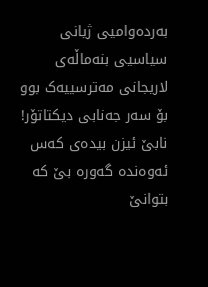بەردەوامیی ژیانی سیاسیی بنەماڵەی لاریجانی مەترسییەک بوو بۆ سەر جەنابی دیکتاتۆر! نابێ ئیزن بیدەی کەس ئەوەندە گەورە بێ کە بتوانێ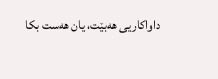داواکاریی هەبێت، یان هەست بکا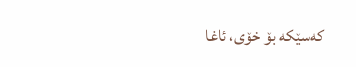کەسێکە بۆ خۆی، ئاغا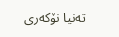تەنیا نۆکەری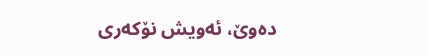دەوێ، ئەویش نۆکەری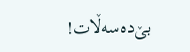بێ‌دەسەڵات!